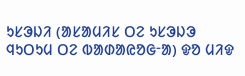ᱩᱥᱳᱡᱤ (ᱟᱥᱟᱢᱤᱥ ᱛᱮ ᱩᱥᱳᱡᱳ ᱧᱩᱛᱩᱢ ᱛᱮ ᱵᱟᱰᱟᱭᱚᱜᱼᱟ) ᱫᱚ ᱢᱤᱫ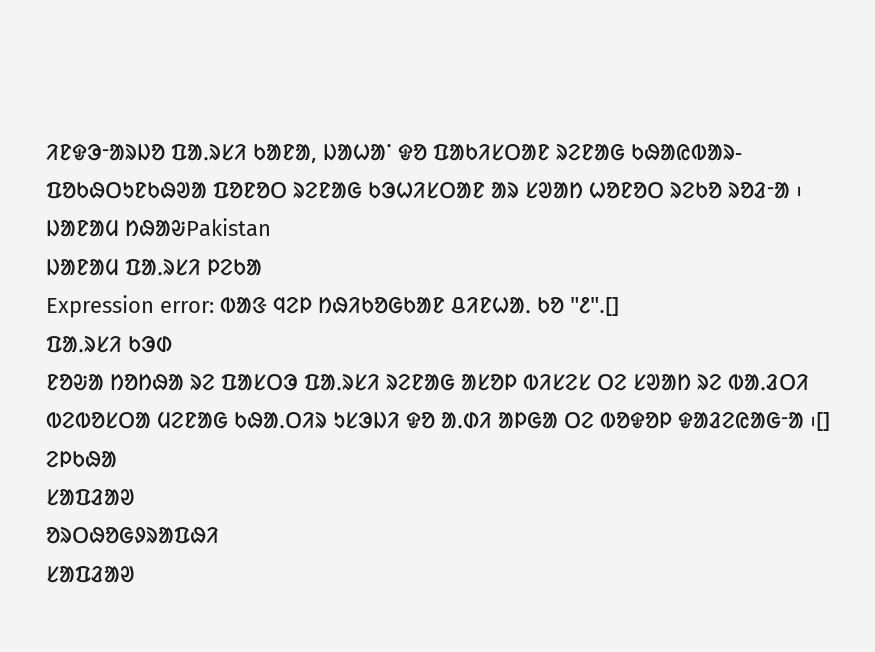ᱤᱱᱫᱳᱼᱟᱨᱡᱚ ᱯᱟᱹᱨᱥᱤ ᱠᱟᱱᱟ, ᱡᱟᱦᱟᱸ ᱫᱚ ᱯᱟᱠᱤᱥᱛᱟᱱ ᱨᱮᱱᱟᱜ ᱠᱷᱟᱭᱵᱟᱨ-ᱯᱚᱠᱷᱛᱩᱱᱠᱷᱣᱟ ᱯᱚᱱᱚᱛ ᱨᱮᱱᱟᱜ ᱠᱳᱦᱤᱥᱛᱟᱱ ᱟᱨ ᱥᱣᱟᱴ ᱦᱚᱱᱚᱛ ᱨᱮᱠᱚ ᱨᱚᱲᱼᱟ ᱾
ᱡᱟᱱᱟᱢ ᱴᱷᱟᱶPakistan
ᱡᱟᱱᱟᱢ ᱯᱟᱹᱨᱥᱤ ᱞᱮᱠᱟ
Expression error: ᱵᱟᱝ ᱧᱮᱞ ᱴᱷᱤᱠᱚᱜᱠᱟᱱ ᱪᱤᱱᱦᱟᱹ ᱠᱚ "᱒".[]
ᱯᱟᱹᱨᱥᱤ ᱠᱳᱰ
ᱱᱚᱶᱟ ᱴᱚᱴᱷᱟ ᱨᱮ ᱯᱟᱥᱛᱳ ᱯᱟᱹᱨᱥᱤ ᱨᱮᱱᱟᱜ ᱟᱥᱚᱞ ᱵᱤᱥᱮᱥ ᱛᱮ ᱥᱣᱟᱴ ᱨᱮ ᱵᱟᱹᱲᱛᱤ ᱵᱮᱵᱚᱥᱛᱟ ᱢᱮᱱᱟᱜ ᱠᱷᱟᱹᱛᱤᱨ ᱩᱥᱳᱡᱤ ᱫᱚ ᱟᱹᱰᱤ ᱟᱞᱜᱟ ᱛᱮ ᱵᱚᱫᱚᱞ ᱫᱟᱲᱮᱭᱟᱜᱼᱟ ᱾[]
ᱮᱞᱠᱷᱟ
ᱥᱟᱯᱲᱟᱣ
ᱚᱨᱛᱷᱚᱜᱽᱨᱟᱯᱷᱤ
ᱥᱟᱯᱲᱟᱣ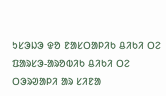ᱩᱥᱳᱡᱳ ᱫᱚ ᱱᱟᱥᱛᱟᱞᱤᱠ ᱪᱤᱠᱤ ᱛᱮ ᱯᱟᱨᱥᱳ-ᱟᱨᱚᱵᱤᱠ ᱪᱤᱠᱤ ᱛᱮ ᱛᱳᱨᱣᱟᱞᱤ ᱟᱨ ᱥᱤᱱᱟ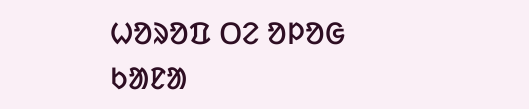ᱦᱚᱨᱚᱯ ᱛᱮ ᱚᱞᱚᱜ ᱠᱟᱱᱟ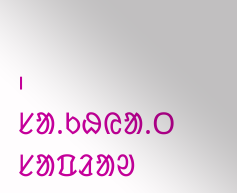᱾
ᱥᱟ.ᱠᱷᱭᱟ.ᱛ
ᱥᱟᱯᱲᱟᱣ